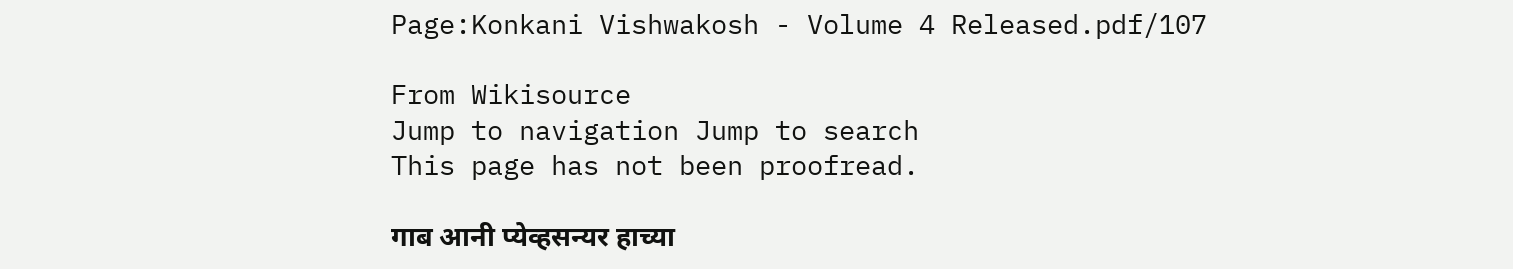Page:Konkani Vishwakosh - Volume 4 Released.pdf/107

From Wikisource
Jump to navigation Jump to search
This page has not been proofread.

गाब आनी प्येव्हसन्यर हाच्या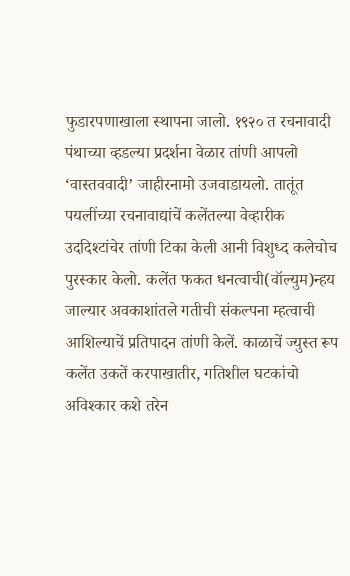फुडारपणाखाला स्थापना जालो. १९२० त रचनावादी पंथाच्या व्हडल्या प्रदर्शना वेळार तांणी आपलो ‘वास्तववादी’ जाहीरनामो उजवाडायलो. तातूंत पयलींच्या रचनावाद्यांचें कलेंतल्या वेव्हारीक उददिश्टांचेर तांणी टिका केली आनी विशुध्द कलेचोच पुरस्कार केलो. कलेंत फकत धनत्वाची(वॉल्युम)न्हय जाल्यार अवकाशांतले गतीची संकल्पना म्हत्वाची आशिल्याचें प्रतिपादन तांणी केलें. काळाचें ज्युस्त रूप कलेंत उकतें करपाखातीर, गतिशील घटकांचो अविश्कार कशे तरेन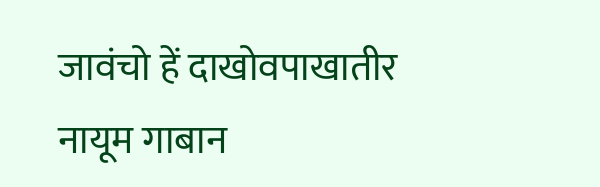जावंचो हें दाखोवपाखातीर नायूम गाबान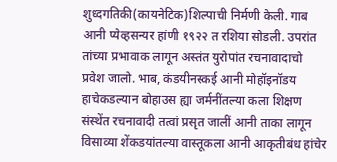शुध्दगतिकी(कायनेटिक)शिल्पाची निर्मणी केली. गाब आनी प्येव्हसन्यर हांणी १९२२ त रशिया सोडली. उपरांत तांच्या प्रभावाक लागून अस्तंत युरोपांत रचनावादाचो प्रवेश जालो. भाब, कंडयीनस्कई आनी मोहॉइनॉडय हाचेकडल्यान बोहाउस ह्या जर्मनींतल्या कला शिक्षण संस्थेंत रचनावादी तत्वां प्रसृत जालीं आनी ताका लागून विसाव्या शेंकडयांतल्या वास्तूकला आनी आकृतीबंध हांचेर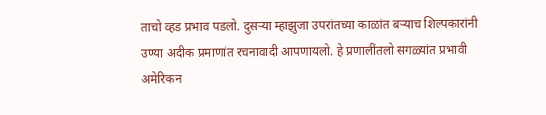ताचो व्हड प्रभाव पडलो. दुसऱ्या म्हाझुजा उपरांतच्या काळांत बऱ्याच शिल्पकारांनी उण्या अदीक प्रमाणांत रचनावादी आपणायलो. हे प्रणालींतलो सगळ्यांत प्रभावी अमेरिकन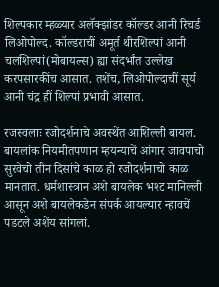शिल्पकार म्हळ्यार अलॅक्झांडर कॉल्डर आनी रिचर्ड लिओपोल्द. कॉल्डराचीं अमूर्त थीरशिल्पां आनी चलशिल्पां(मोबायल्स) ह्या संदर्भांत उल्लेख करपसारकींच आसात. तशेंच, लिओपोल्दाचीं सूर्य आनी चंद्र हीं शिल्पां प्रभावी आसात.

रजस्वलाः रजोदर्शनाचे अवस्थेंत आशिल्ली बायल. बायलांक नियमीतपणान म्हयन्याचें आंगार जावपाचो सुरवेचो तीन दिसांचे काळ हो रजोदर्शनाचो काळ मानतात. धर्मशास्त्रान अशे बायलेक भश्ट मानिल्ली आसून अशे बायलेकडेन संपर्क आयल्यार न्हावचें पडटले अशेंय सांगलां.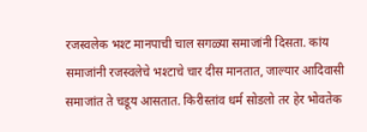रजस्वलेक भश्ट मानपाची चाल सगळ्या समाजांनी दिसता. कांय समाजांनी रजस्वलेचे भश्टाचे चार दीस मानतात, जाल्यार आदिवासी समाजांत ते चडूय आसतात. किरीस्तांव धर्म सोडलो तर हेर भोवतेक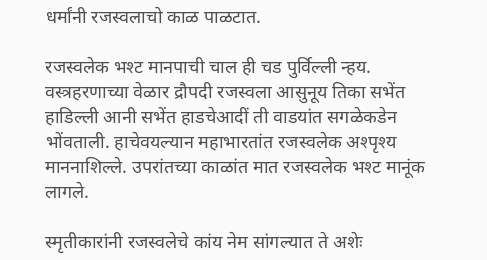धर्मांनी रजस्वलाचो काळ पाळटात.

रजस्वलेक भश्ट मानपाची चाल ही चड पुर्विल्ली न्हय. वस्त्रहरणाच्या वेळार द्रौपदी रजस्वला आसुनूय तिका सभेंत हाडिल्ली आनी सभेंत हाडचेआदीं ती वाडयांत सगळेकडेन भोंवताली. हाचेवयल्यान महाभारतांत रजस्वलेक अश्पृश्य माननाशिल्ले. उपरांतच्या काळांत मात रजस्वलेक भश्ट मानूंक लागले.

स्मृतीकारांनी रजस्वलेचे कांय नेम सांगल्यात ते अशेः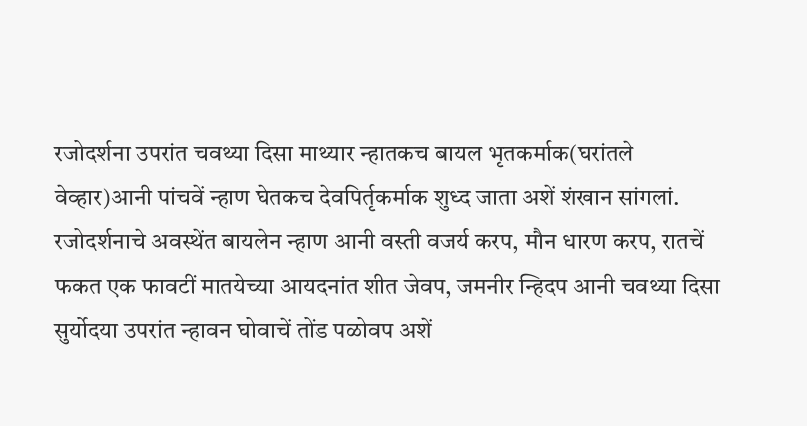रजोदर्शना उपरांत चवथ्या दिसा माथ्यार न्हातकच बायल भृतकर्माक(घरांतले वेव्हार)आनी पांचवें न्हाण घेतकच देवपिर्तृकर्माक शुध्द जाता अशें शंखान सांगलां. रजोदर्शनाचे अवस्थेंत बायलेन न्हाण आनी वस्ती वजर्य करप, मौन धारण करप, रातचें फकत एक फावटीं मातयेच्या आयदनांत शीत जेवप, जमनीर न्हिदप आनी चवथ्या दिसा सुर्योदया उपरांत न्हावन घोवाचें तोंड पळोवप अशें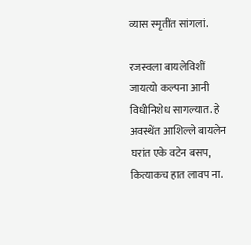व्यास स्मृतींत सांगलां.

रजस्वला बायलेविशीं जायत्यो कल्पना आनी विधीनिशेध सागल्यात. हे अवस्थेंत आशिल्ले बायलेन घरांत एके वटेन बसप, कित्याकच हात लावप ना.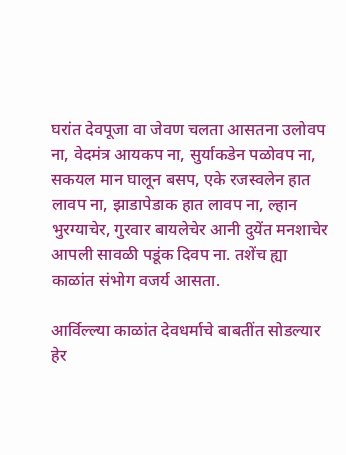घरांत देवपूजा वा जेवण चलता आसतना उलोवप ना, वेदमंत्र आयकप ना, सुर्याकडेन पळोवप ना, सकयल मान घालून बसप, एके रजस्वलेन हात लावप ना, झाडापेडाक हात लावप ना, ल्हान भुरग्याचेर, गुरवार बायलेचेर आनी दुयेंत मनशाचेर आपली सावळी पडूंक दिवप ना. तशेंच ह्या काळांत संभोग वजर्य आसता.

आर्विल्ल्या काळांत देवधर्माचे बाबतींत सोडल्यार हेर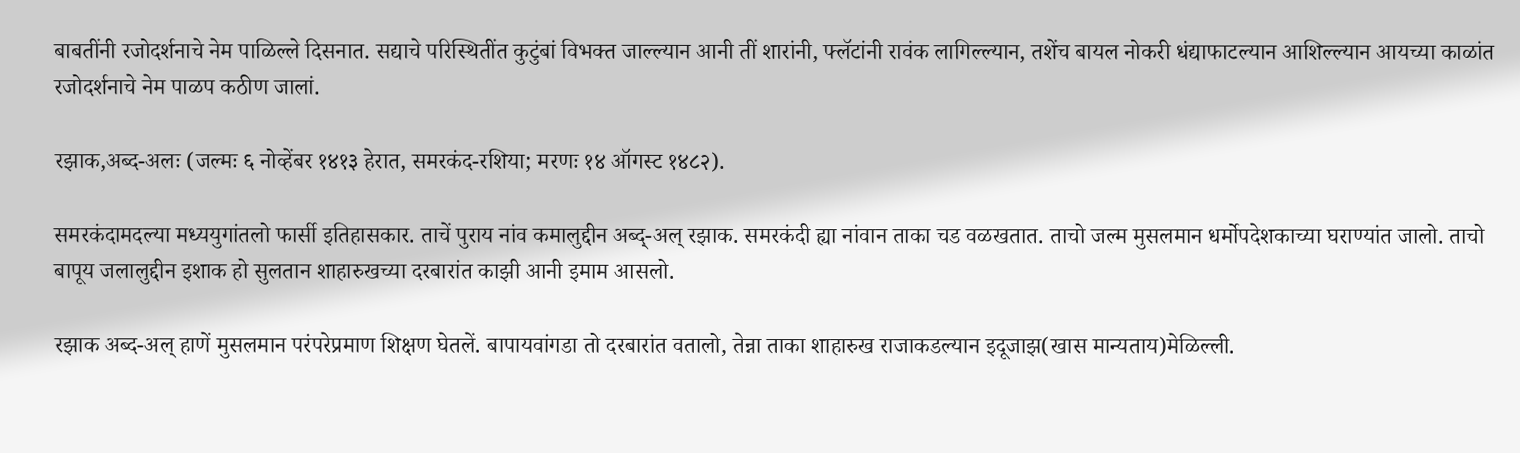बाबतींनी रजोदर्शनाचे नेम पाळिल्ले दिसनात. सद्याचे परिस्थितींत कुटुंबां विभक्त जाल्ल्यान आनी तीं शारांनी, फ्लॅटांनी रावंक लागिल्ल्यान, तशेंच बायल नोकरी धंद्याफाटल्यान आशिल्ल्यान आयच्या काळांत रजोदर्शनाचे नेम पाळप कठीण जालां.

रझाक,अब्द-अलः (जल्मः ६ नोव्हेंबर १४१३ हेरात, समरकंद-रशिया; मरणः १४ ऑगस्ट १४८२).

समरकंदामदल्या मध्ययुगांतलो फार्सी इतिहासकार. ताचें पुराय नांव कमालुद्दीन अब्द्-अल् रझाक. समरकंदी ह्या नांवान ताका चड वळखतात. ताचो जल्म मुसलमान धर्मोपदेशकाच्या घराण्यांत जालो. ताचो बापूय जलालुद्दीन इशाक हो सुलतान शाहारुखच्या दरबारांत काझी आनी इमाम आसलो.

रझाक अब्द-अल् हाणें मुसलमान परंपरेप्रमाण शिक्षण घेतलें. बापायवांगडा तो दरबारांत वतालो, तेन्ना ताका शाहारुख राजाकडल्यान इदूजाझ(खास मान्यताय)मेळिल्ली.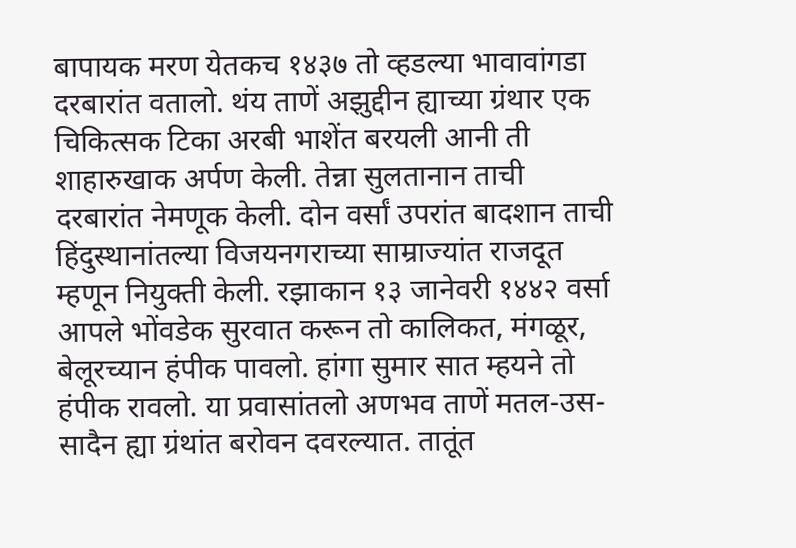बापायक मरण येतकच १४३७ तो व्हडल्या भावावांगडा दरबारांत वतालो. थंय ताणें अझुद्दीन ह्याच्या ग्रंथार एक चिकित्सक टिका अरबी भाशेंत बरयली आनी ती शाहारुखाक अर्पण केली. तेन्ना सुलतानान ताची दरबारांत नेमणूक केली. दोन वर्सां उपरांत बादशान ताची हिंदुस्थानांतल्या विजयनगराच्या साम्राज्यांत राजदूत म्हणून नियुक्ती केली. रझाकान १३ जानेवरी १४४२ वर्सा आपले भोंवडेक सुरवात करून तो कालिकत, मंगळूर, बेलूरच्यान हंपीक पावलो. हांगा सुमार सात म्हयने तो हंपीक रावलो. या प्रवासांतलो अणभव ताणें मतल-उस-सादैन ह्या ग्रंथांत बरोवन दवरल्यात. तातूंत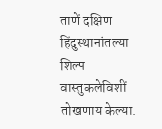ताणें दक्षिण हिंदुस्थानांतल्या शिल्प वास्तुकलेविशीं तोखणाय केल्या.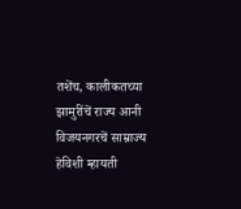तशेंच, कालीकतच्या झामुरींचें राज्य आनी विजयनगरचें साम्राज्य हेविशी म्हायती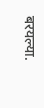बरयल्या.